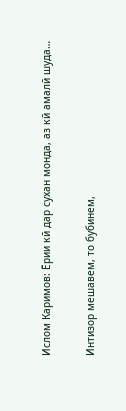Ислом Каримов: Ёрии кӣ дар сухан монда, аз кӣ амалӣ шуда…

Интизор мешавем, то бубинем,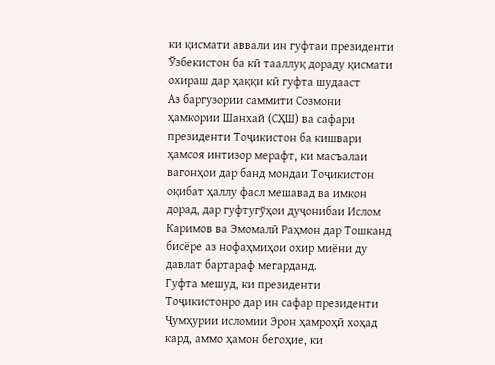ки қисмати аввали ин гуфтаи президенти Ўзбекистон ба кӣ тааллуқ дораду қисмати охираш дар ҳаққи кӣ гуфта шудааст
Аз баргузории саммити Созмони ҳамкории Шанхай (СҲШ) ва сафари президенти Тоҷикистон ба кишвари ҳамсоя интизор мерафт, ки масъалаи вагонҳои дар банд мондаи Тоҷикистон оқибат ҳаллу фасл мешавад ва имкон дорад, дар гуфтугўҳои дуҷонибаи Ислом Каримов ва Эмомалӣ Раҳмон дар Тошканд бисёре аз нофаҳмиҳои охир миёни ду давлат бартараф мегарданд.
Гуфта мешуд, ки президенти Тоҷикистонро дар ин сафар президенти Ҷумҳурии исломии Эрон ҳамроҳӣ хоҳад кард, аммо ҳамон бегоҳие, ки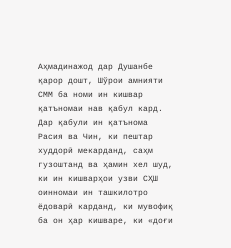Аҳмадинажод дар Душанбе қарор дошт, Шўрои амнияти СММ ба номи ин кишвар қатъномаи нав қабул кард. Дар қабули ин қатънома Расия ва Чин, ки пештар худдорӣ мекарданд, саҳм гузоштанд ва ҳамин хел шуд, ки ин кишварҳои узви СҲШ оинномаи ин ташкилотро ёдоварӣ карданд, ки мувофиқ ба он ҳар кишваре, ки «доғи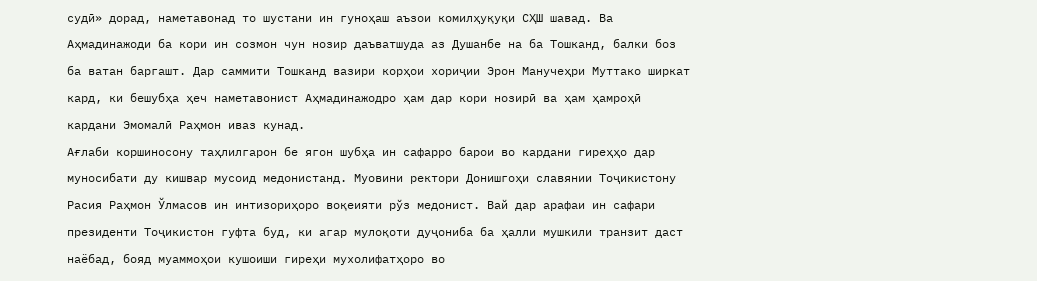судӣ» дорад, наметавонад то шустани ин гуноҳаш аъзои комилҳуқуқи СҲШ шавад. Ва Аҳмадинажоди ба кори ин созмон чун нозир даъватшуда аз Душанбе на ба Тошканд, балки боз ба ватан баргашт. Дар саммити Тошканд вазири корҳои хориҷии Эрон Манучеҳри Муттако ширкат кард, ки бешубҳа ҳеч наметавонист Аҳмадинажодро ҳам дар кори нозирӣ ва ҳам ҳамроҳӣ кардани Эмомалӣ Раҳмон иваз кунад.
Ағлаби коршиносону таҳлилгарон бе ягон шубҳа ин сафарро барои во кардани гиреҳҳо дар муносибати ду кишвар мусоид медонистанд. Муовини ректори Донишгоҳи славянии Тоҷикистону Расия Раҳмон Ўлмасов ин интизориҳоро воқеияти рўз медонист. Вай дар арафаи ин сафари президенти Тоҷикистон гуфта буд, ки агар мулоқоти дуҷониба ба ҳалли мушкили транзит даст наёбад, бояд муаммоҳои кушоиши гиреҳи мухолифатҳоро во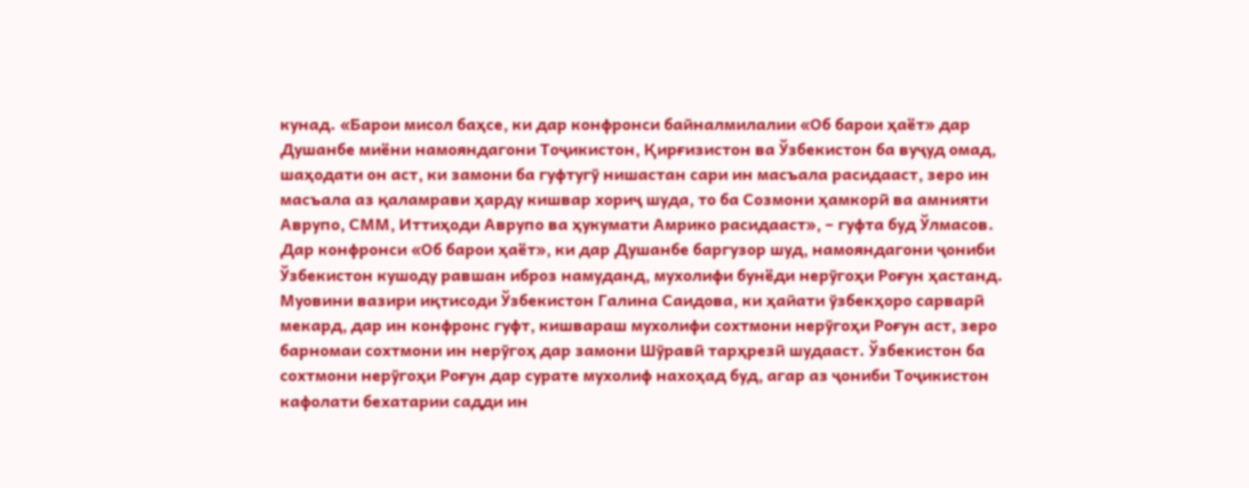кунад. «Барои мисол баҳсе, ки дар конфронси байналмилалии «Об барои ҳаёт» дар Душанбе миёни намояндагони Тоҷикистон, Қирғизистон ва Ўзбекистон ба вуҷуд омад, шаҳодати он аст, ки замони ба гуфтугў нишастан сари ин масъала расидааст, зеро ин масъала аз қаламрави ҳарду кишвар хориҷ шуда, то ба Созмони ҳамкорӣ ва амнияти Аврупо, СММ, Иттиҳоди Аврупо ва ҳукумати Амрико расидааст», – гуфта буд Ўлмасов.
Дар конфронси «Об барои ҳаёт», ки дар Душанбе баргузор шуд, намояндагони ҷониби Ўзбекистон кушоду равшан иброз намуданд, мухолифи бунёди нерўгоҳи Роғун ҳастанд. Муовини вазири иқтисоди Ўзбекистон Галина Саидова, ки ҳайати ўзбекҳоро сарварӣ мекард, дар ин конфронс гуфт, кишвараш мухолифи сохтмони нерўгоҳи Роғун аст, зеро барномаи сохтмони ин нерўгоҳ дар замони Шўравӣ тарҳрезӣ шудааст. Ўзбекистон ба сохтмони нерўгоҳи Роғун дар сурате мухолиф нахоҳад буд, агар аз ҷониби Тоҷикистон кафолати бехатарии садди ин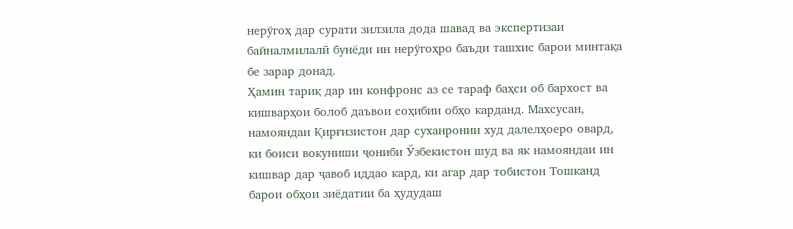нерўгоҳ дар сурати зилзила дода шавад ва экспертизаи байналмилалӣ бунёди ин нерўгоҳро баъди ташхис барои минтақа бе зарар донад.
Ҳамин тариқ дар ин конфронс аз се тараф баҳси об бархост ва кишварҳои болоб даъвои соҳибии обҳо карданд. Махсусан, намояндаи Қирғизистон дар суханронии худ далелҳоеро овард, ки боиси вокуниши ҷониби Ўзбекистон шуд ва як намояндаи ин кишвар дар ҷавоб иддао кард, ки агар дар тобистон Тошканд барои обҳои зиёдатии ба ҳудудаш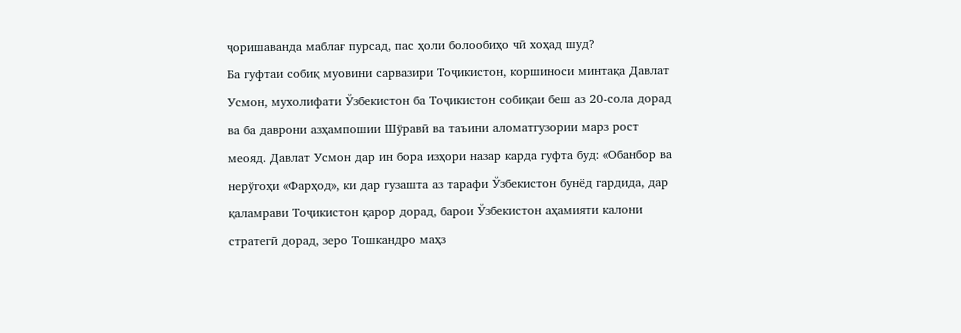ҷоришаванда маблағ пурсад, пас ҳоли болообиҳо чӣ хоҳад шуд?
Ба гуфтаи собиқ муовини сарвазири Тоҷикистон, коршиноси минтақа Давлат Усмон, мухолифати Ўзбекистон ба Тоҷикистон собиқаи беш аз 20-сола дорад ва ба даврони азҳампошии Шўравӣ ва таъини аломатгузории марз рост меояд. Давлат Усмон дар ин бора изҳори назар карда гуфта буд: «Обанбор ва нерўгоҳи «Фарҳод», ки дар гузашта аз тарафи Ўзбекистон бунёд гардида, дар қаламрави Тоҷикистон қарор дорад, барои Ўзбекистон аҳамияти калони стратегӣ дорад, зеро Тошкандро маҳз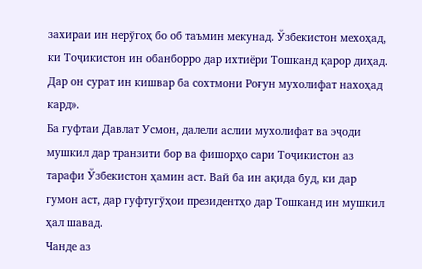захираи ин нерўгоҳ бо об таъмин мекунад. Ўзбекистон мехоҳад, ки Тоҷикистон ин обанборро дар ихтиёри Тошканд қарор диҳад. Дар он сурат ин кишвар ба сохтмони Роғун мухолифат нахоҳад кард».
Ба гуфтаи Давлат Усмон, далели аслии мухолифат ва эҷоди мушкил дар транзити бор ва фишорҳо сари Тоҷикистон аз тарафи Ўзбекистон ҳамин аст. Вай ба ин ақида буд, ки дар гумон аст, дар гуфтугўҳои президентҳо дар Тошканд ин мушкил ҳал шавад.
Чанде аз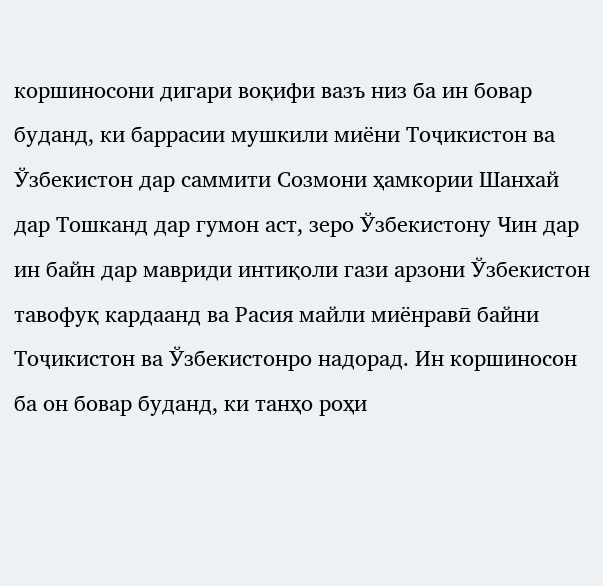коршиносони дигари воқифи вазъ низ ба ин бовар буданд, ки баррасии мушкили миёни Тоҷикистон ва Ўзбекистон дар саммити Созмони ҳамкории Шанхай дар Тошканд дар гумон аст, зеро Ўзбекистону Чин дар ин байн дар мавриди интиқоли гази арзони Ўзбекистон тавофуқ кардаанд ва Расия майли миёнравӣ байни Тоҷикистон ва Ўзбекистонро надорад. Ин коршиносон ба он бовар буданд, ки танҳо роҳи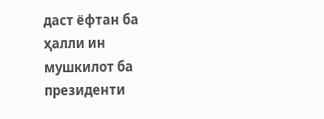даст ёфтан ба ҳалли ин мушкилот ба президенти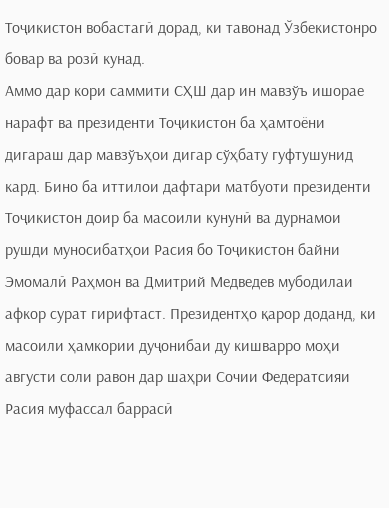Тоҷикистон вобастагӣ дорад, ки тавонад Ўзбекистонро бовар ва розӣ кунад.
Аммо дар кори саммити СҲШ дар ин мавзўъ ишорае нарафт ва президенти Тоҷикистон ба ҳамтоёни дигараш дар мавзўъҳои дигар сўҳбату гуфтушунид кард. Бино ба иттилои дафтари матбуоти президенти Тоҷикистон доир ба масоили кунунӣ ва дурнамои рушди муносибатҳои Расия бо Тоҷикистон байни Эмомалӣ Раҳмон ва Дмитрий Медведев мубодилаи афкор сурат гирифтаст. Президентҳо қарор доданд, ки масоили ҳамкории дуҷонибаи ду кишварро моҳи августи соли равон дар шаҳри Сочии Федератсияи Расия муфассал баррасӣ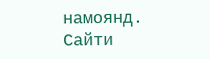намоянд.
Сайти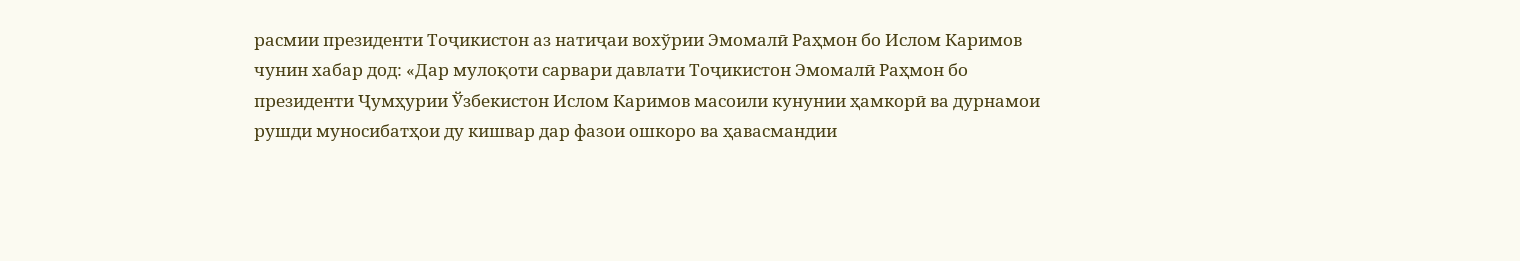расмии президенти Тоҷикистон аз натиҷаи вохўрии Эмомалӣ Раҳмон бо Ислом Каримов чунин хабар дод: «Дар мулоқоти сарвари давлати Тоҷикистон Эмомалӣ Раҳмон бо президенти Ҷумҳурии Ўзбекистон Ислом Каримов масоили кунунии ҳамкорӣ ва дурнамои рушди муносибатҳои ду кишвар дар фазои ошкоро ва ҳавасмандии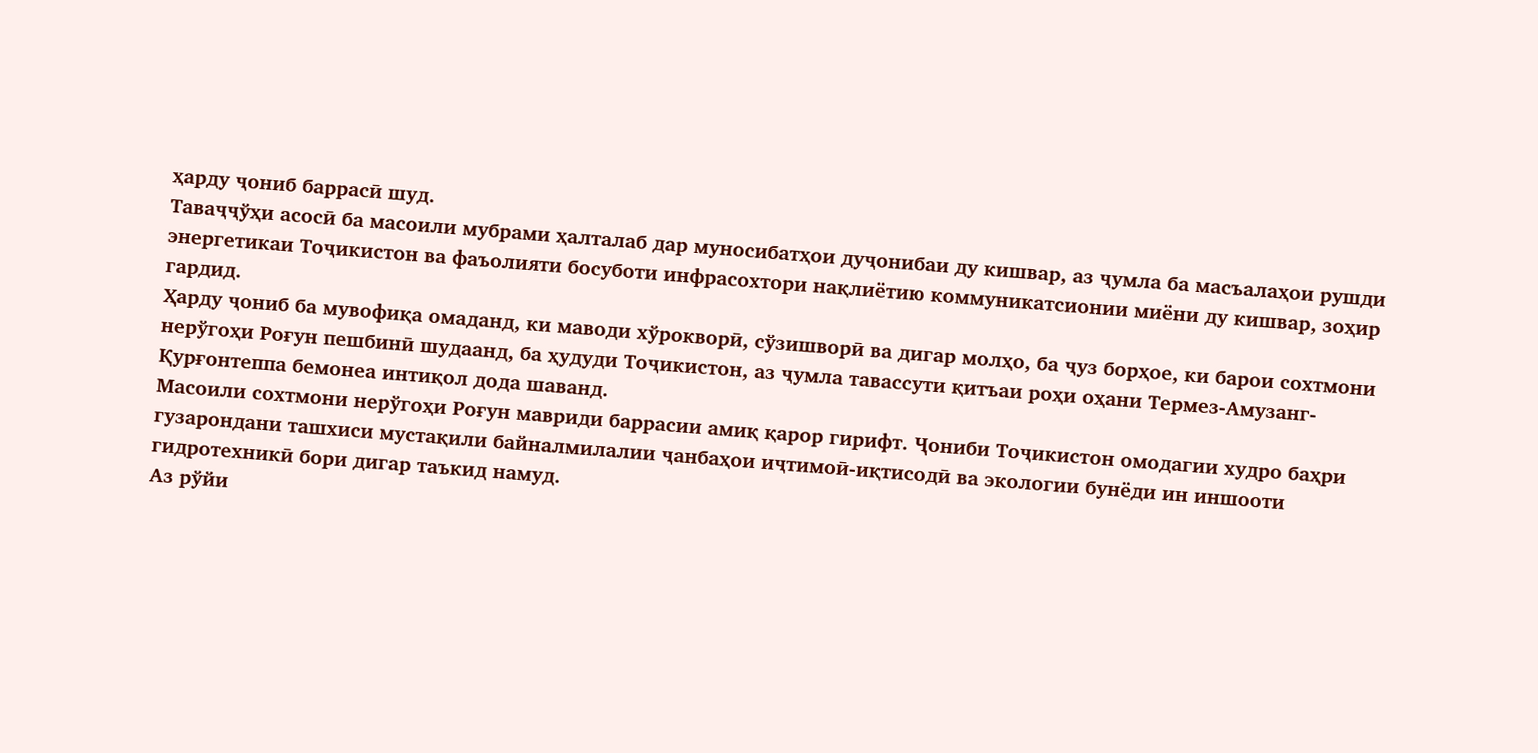ҳарду ҷониб баррасӣ шуд.
Таваҷҷўҳи асосӣ ба масоили мубрами ҳалталаб дар муносибатҳои дуҷонибаи ду кишвар, аз ҷумла ба масъалаҳои рушди энергетикаи Тоҷикистон ва фаъолияти босуботи инфрасохтори нақлиётию коммуникатсионии миёни ду кишвар, зоҳир гардид.
Ҳарду ҷониб ба мувофиқа омаданд, ки маводи хўрокворӣ, сўзишворӣ ва дигар молҳо, ба ҷуз борҳое, ки барои сохтмони нерўгоҳи Роғун пешбинӣ шудаанд, ба ҳудуди Тоҷикистон, аз ҷумла тавассути қитъаи роҳи оҳани Термез-Амузанг-Қурғонтеппа бемонеа интиқол дода шаванд.
Масоили сохтмони нерўгоҳи Роғун мавриди баррасии амиқ қарор гирифт. Ҷониби Тоҷикистон омодагии худро баҳри гузарондани ташхиси мустақили байналмилалии ҷанбаҳои иҷтимоӣ-иқтисодӣ ва экологии бунёди ин иншооти гидротехникӣ бори дигар таъкид намуд.
Аз рўйи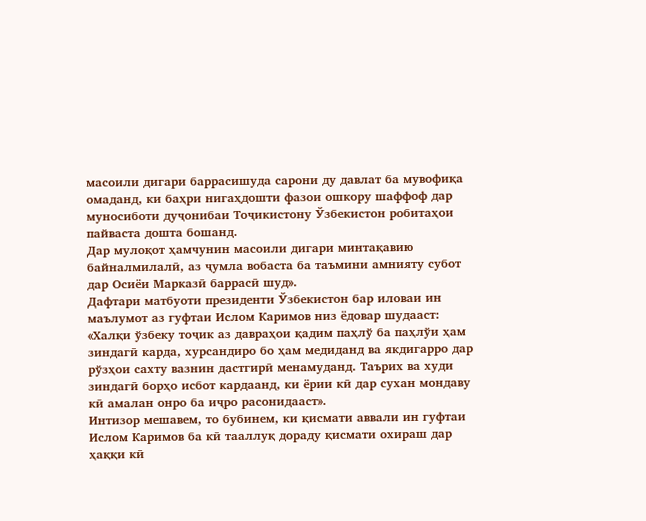масоили дигари баррасишуда сарони ду давлат ба мувофиқа омаданд, ки баҳри нигаҳдошти фазои ошкору шаффоф дар муносиботи дуҷонибаи Тоҷикистону Ўзбекистон робитаҳои пайваста дошта бошанд.
Дар мулоқот ҳамчунин масоили дигари минтақавию байналмилалӣ, аз ҷумла вобаста ба таъмини амнияту субот дар Осиёи Марказӣ баррасӣ шуд».
Дафтари матбуоти президенти Ўзбекистон бар иловаи ин маълумот аз гуфтаи Ислом Каримов низ ёдовар шудааст: «Халқи ўзбеку тоҷик аз давраҳои қадим паҳлў ба паҳлўи ҳам зиндагӣ карда, хурсандиро бо ҳам медиданд ва якдигарро дар рўзҳои сахту вазнин дастгирӣ менамуданд. Таърих ва худи зиндагӣ борҳо исбот кардаанд, ки ёрии кӣ дар сухан мондаву кӣ амалан онро ба иҷро расонидааст».
Интизор мешавем, то бубинем, ки қисмати аввали ин гуфтаи Ислом Каримов ба кӣ тааллуқ дораду қисмати охираш дар ҳаққи кӣ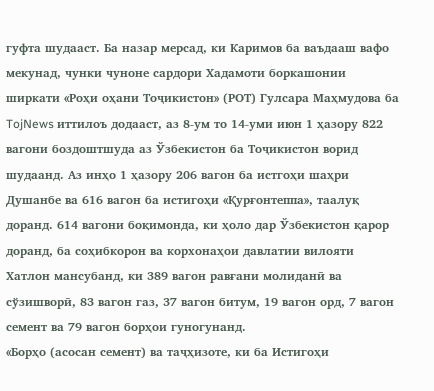гуфта шудааст. Ба назар мерсад, ки Каримов ба ваъдааш вафо мекунад, чунки чуноне сардори Хадамоти боркашонии ширкати «Роҳи оҳани Тоҷикистон» (РОТ) Гулсара Маҳмудова ба TojNews иттилоъ додааст, аз 8-ум то 14-уми июн 1 ҳазору 822 вагони боздоштшуда аз Ўзбекистон ба Тоҷикистон ворид шудаанд. Аз инҳо 1 ҳазору 206 вагон ба истгоҳи шаҳри Душанбе ва 616 вагон ба истигоҳи «Қурғонтеппа», таалуқ доранд. 614 вагони боқимонда, ки ҳоло дар Ўзбекистон қарор доранд, ба соҳибкорон ва корхонаҳои давлатии вилояти Хатлон мансубанд, ки 389 вагон равғани молиданӣ ва сўзишворӣ, 83 вагон газ, 37 вагон битум, 19 вагон орд, 7 вагон семент ва 79 вагон борҳои гуногунанд.
«Борҳо (асосан семент) ва таҷҳизоте, ки ба Истигоҳи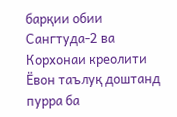барқии обии Сангтуда-2 ва Корхонаи креолити Ёвон таълуқ доштанд пурра ба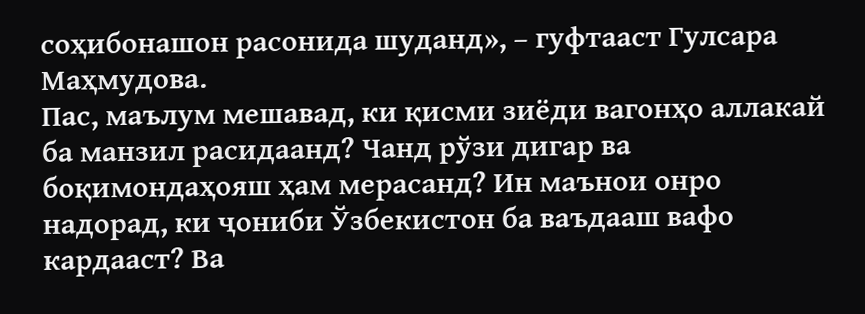соҳибонашон расонида шуданд», – гуфтааст Гулсара Маҳмудова.
Пас, маълум мешавад, ки қисми зиёди вагонҳо аллакай ба манзил расидаанд? Чанд рўзи дигар ва боқимондаҳояш ҳам мерасанд? Ин маънои онро надорад, ки ҷониби Ўзбекистон ба ваъдааш вафо кардааст? Ва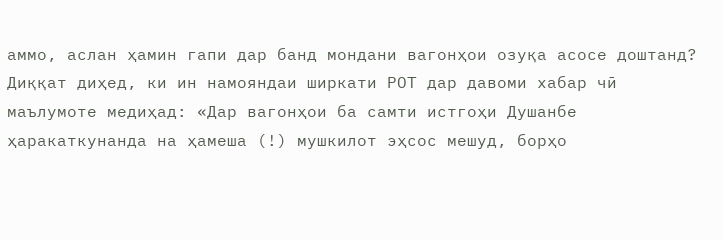аммо, аслан ҳамин гапи дар банд мондани вагонҳои озуқа асосе доштанд? Диққат диҳед, ки ин намояндаи ширкати РОТ дар давоми хабар чӣ маълумоте медиҳад: «Дар вагонҳои ба самти истгоҳи Душанбе ҳаракаткунанда на ҳамеша (!) мушкилот эҳсос мешуд, борҳо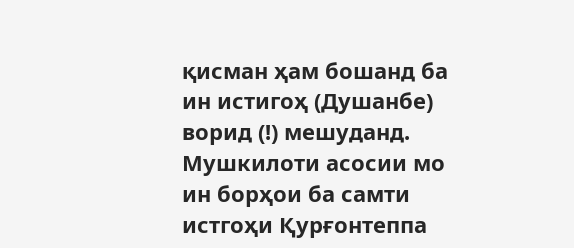қисман ҳам бошанд ба ин истигоҳ (Душанбе) ворид (!) мешуданд. Мушкилоти асосии мо ин борҳои ба самти истгоҳи Қурғонтеппа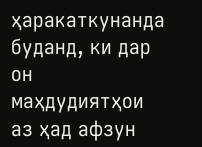ҳаракаткунанда буданд, ки дар он маҳдудиятҳои аз ҳад афзун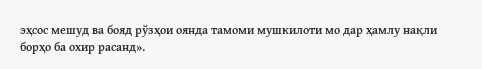эҳсос мешуд ва бояд рўзҳои оянда тамоми мушкилоти мо дар ҳамлу нақли борҳо ба охир расанд».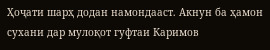Ҳоҷати шарҳ додан намондааст. Акнун ба ҳамон сухани дар мулоқот гуфтаи Каримов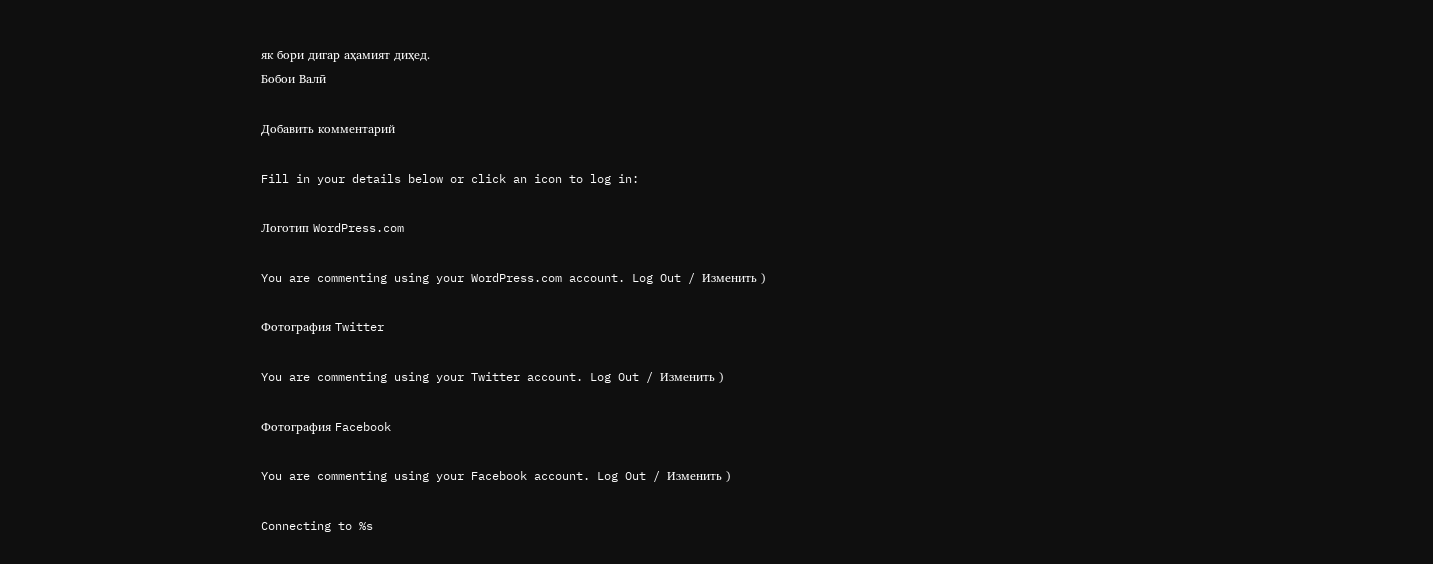як бори дигар аҳамият диҳед.
Бобои Валӣ

Добавить комментарий

Fill in your details below or click an icon to log in:

Логотип WordPress.com

You are commenting using your WordPress.com account. Log Out / Изменить )

Фотография Twitter

You are commenting using your Twitter account. Log Out / Изменить )

Фотография Facebook

You are commenting using your Facebook account. Log Out / Изменить )

Connecting to %s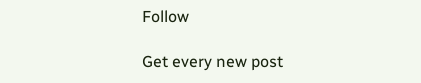Follow

Get every new post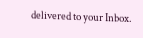delivered to your Inbox.